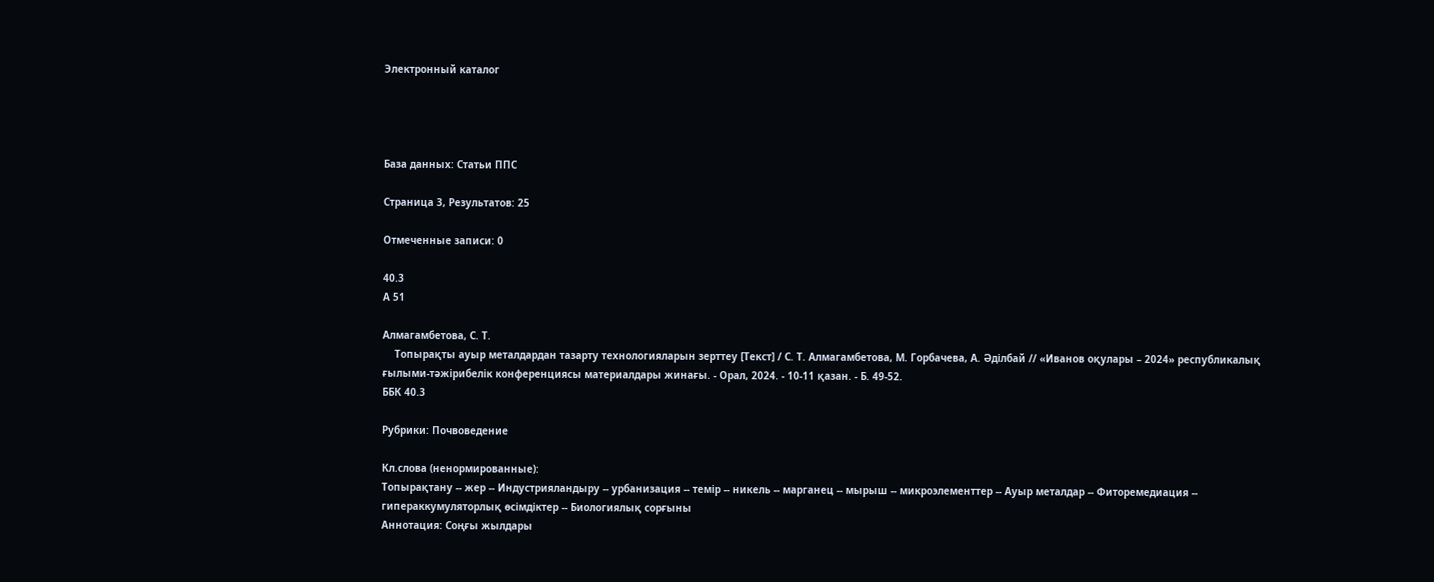Электронный каталог




База данных: Статьи ППС

Страница 3, Результатов: 25

Отмеченные записи: 0

40.3
А 51

Алмагамбетова, С. Т.
    Топырақты ауыр металдардан тазарту технологияларын зерттеу [Текст] / С. Т. Алмагамбетова, М. Горбачева, А. Әділбай // «Иванов оқулары – 2024» республикалық ғылыми-тәжірибелік конференциясы материалдары жинағы. - Орал, 2024. - 10-11 қазан. - Б. 49-52.
ББК 40.3

Рубрики: Почвоведение

Кл.слова (ненормированные):
Топырақтану -- жер -- Индустрияландыру -- урбанизация -- темір -- никель -- марганец -- мырыш -- микроэлементтер -- Ауыр металдар -- Фиторемедиация -- гипераккумуляторлық өсімдіктер -- Биологиялық сорғыны
Аннотация: Соңғы жылдары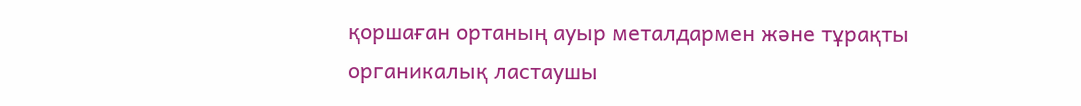қоршаған ортаның ауыр металдармен және тұрақты органикалық ластаушы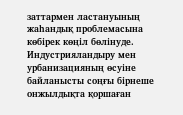заттармен ластануының жаһандық проблемасына көбірек көңіл бөлінуде. Индустрияландыру мен урбанизацияның өсуіне байланысты соңғы бірнеше онжылдықта қоршаған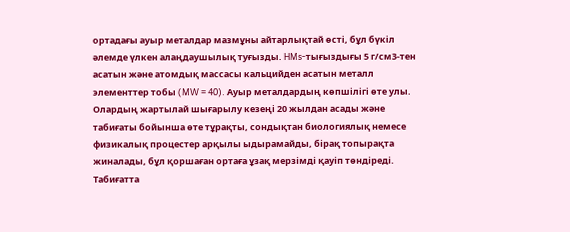ортадағы ауыр металдар мазмұны айтарлықтай өсті, бұл бүкіл әлемде үлкен алаңдаушылық туғызды. HMs-тығыздығы 5 г/см3-тен асатын және атомдық массасы кальцийден асатын металл элементтер тобы (MW = 40). Ауыр металдардың көпшілігі өте улы. Олардың жартылай шығарылу кезеңі 20 жылдан асады және табиғаты бойынша өте тұрақты, сондықтан биологиялық немесе физикалық процестер арқылы ыдырамайды, бірақ топырақта жиналады, бұл қоршаған ортаға ұзақ мерзімді қауіп төндіреді. Табиғатта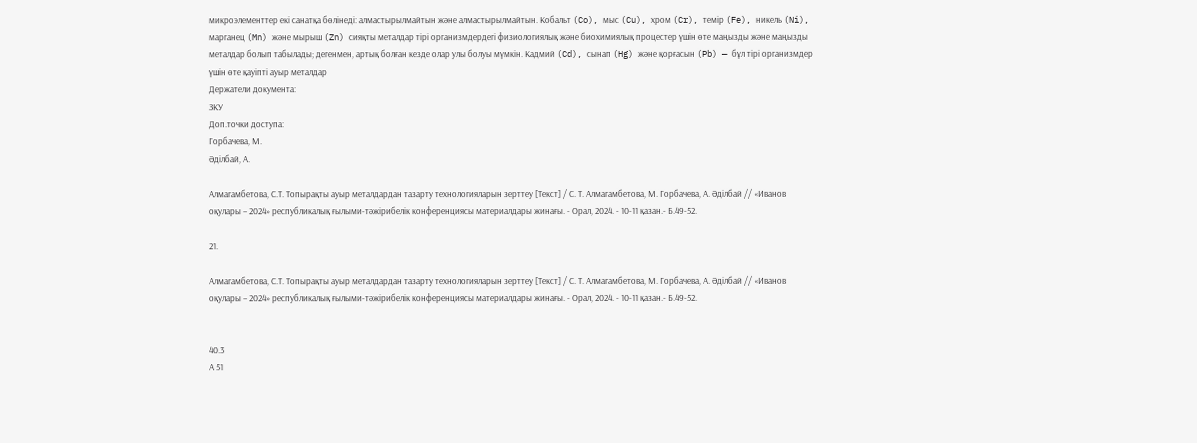микроэлементтер екі санатқа бөлінеді: алмастырылмайтын және алмастырылмайтын. Кобальт (Co), мыс (Cu), хром (Cr), темір (Fe), никель (Ni), марганец (Mn) және мырыш (Zn) сияқты металдар тірі организмдердегі физиологиялық және биохимиялық процестер үшін өте маңызды және маңызды металдар болып табылады; дегенмен, артық болған кезде олар улы болуы мүмкін. Кадмий (Cd), сынап (Hg) және қорғасын (Pb) — бұл тірі организмдер үшін өте қауіпті ауыр металдар
Держатели документа:
ЗКУ
Доп.точки доступа:
Горбачева, М.
Әділбай, А.

Алмагамбетова, С.Т. Топырақты ауыр металдардан тазарту технологияларын зерттеу [Текст] / С. Т. Алмагамбетова, М. Горбачева, А. Әділбай // «Иванов оқулары – 2024» республикалық ғылыми-тәжірибелік конференциясы материалдары жинағы. - Орал, 2024. - 10-11 қазан.- Б.49-52.

21.

Алмагамбетова, С.Т. Топырақты ауыр металдардан тазарту технологияларын зерттеу [Текст] / С. Т. Алмагамбетова, М. Горбачева, А. Әділбай // «Иванов оқулары – 2024» республикалық ғылыми-тәжірибелік конференциясы материалдары жинағы. - Орал, 2024. - 10-11 қазан.- Б.49-52.


40.3
А 51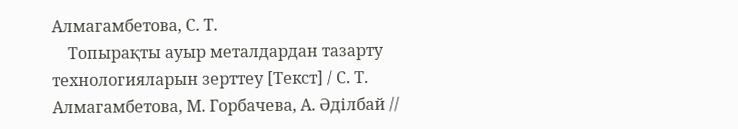Алмагамбетова, С. Т.
    Топырақты ауыр металдардан тазарту технологияларын зерттеу [Текст] / С. Т. Алмагамбетова, М. Горбачева, А. Әділбай //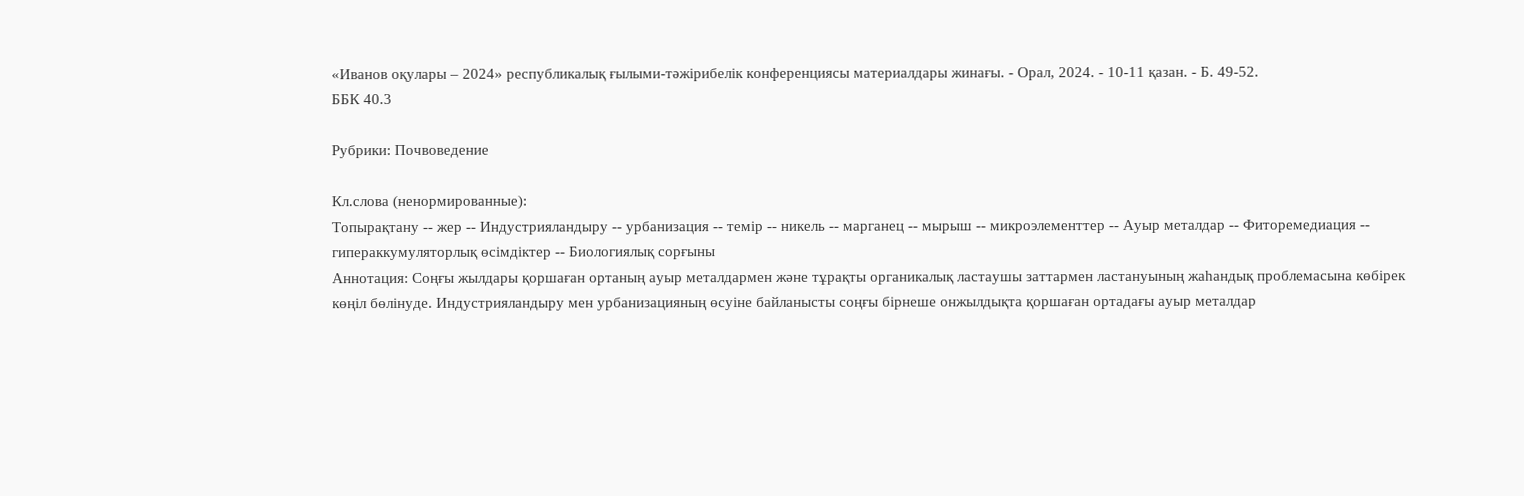«Иванов оқулары – 2024» республикалық ғылыми-тәжірибелік конференциясы материалдары жинағы. - Орал, 2024. - 10-11 қазан. - Б. 49-52.
ББК 40.3

Рубрики: Почвоведение

Кл.слова (ненормированные):
Топырақтану -- жер -- Индустрияландыру -- урбанизация -- темір -- никель -- марганец -- мырыш -- микроэлементтер -- Ауыр металдар -- Фиторемедиация -- гипераккумуляторлық өсімдіктер -- Биологиялық сорғыны
Аннотация: Соңғы жылдары қоршаған ортаның ауыр металдармен және тұрақты органикалық ластаушы заттармен ластануының жаһандық проблемасына көбірек көңіл бөлінуде. Индустрияландыру мен урбанизацияның өсуіне байланысты соңғы бірнеше онжылдықта қоршаған ортадағы ауыр металдар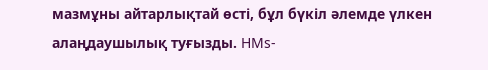мазмұны айтарлықтай өсті, бұл бүкіл әлемде үлкен алаңдаушылық туғызды. HMs-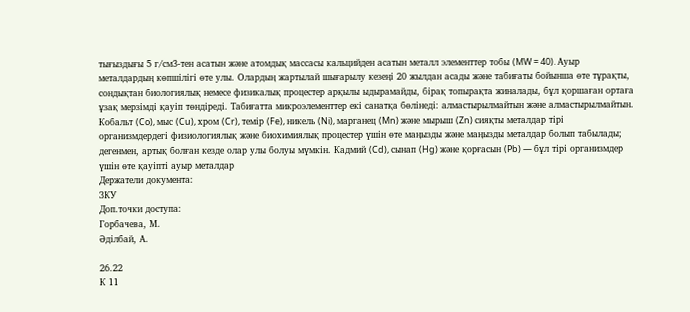тығыздығы 5 г/см3-тен асатын және атомдық массасы кальцийден асатын металл элементтер тобы (MW = 40). Ауыр металдардың көпшілігі өте улы. Олардың жартылай шығарылу кезеңі 20 жылдан асады және табиғаты бойынша өте тұрақты, сондықтан биологиялық немесе физикалық процестер арқылы ыдырамайды, бірақ топырақта жиналады, бұл қоршаған ортаға ұзақ мерзімді қауіп төндіреді. Табиғатта микроэлементтер екі санатқа бөлінеді: алмастырылмайтын және алмастырылмайтын. Кобальт (Co), мыс (Cu), хром (Cr), темір (Fe), никель (Ni), марганец (Mn) және мырыш (Zn) сияқты металдар тірі организмдердегі физиологиялық және биохимиялық процестер үшін өте маңызды және маңызды металдар болып табылады; дегенмен, артық болған кезде олар улы болуы мүмкін. Кадмий (Cd), сынап (Hg) және қорғасын (Pb) — бұл тірі организмдер үшін өте қауіпті ауыр металдар
Держатели документа:
ЗКУ
Доп.точки доступа:
Горбачева, М.
Әділбай, А.

26.22
К 11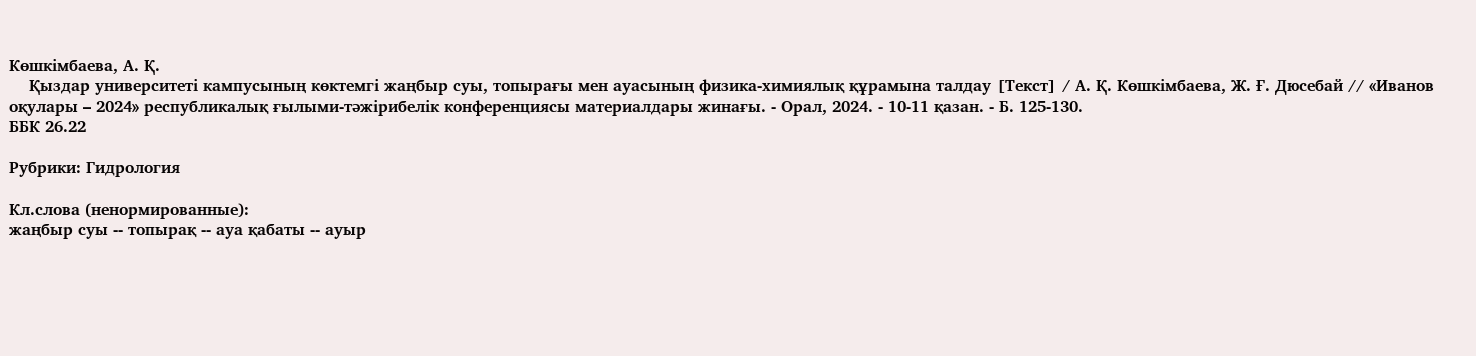Көшкімбаева, А. Қ.
    Қыздар университеті кампусының көктемгі жаңбыр суы, топырағы мен ауасының физика-химиялық құрамына талдау [Текст] / А. Қ. Көшкімбаева, Ж. Ғ. Дюсебай // «Иванов оқулары – 2024» республикалық ғылыми-тәжірибелік конференциясы материалдары жинағы. - Орал, 2024. - 10-11 қазан. - Б. 125-130.
ББК 26.22

Рубрики: Гидрология

Кл.слова (ненормированные):
жаңбыр суы -- топырақ -- ауа қабаты -- ауыр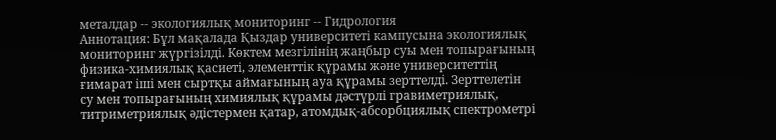металдар -- экологиялық мониторинг -- Гидрология
Аннотация: Бұл мақалада Қыздар университеті кампусына экологиялық мониторинг жүргізілді. Көктем мезгілінің жаңбыр суы мен топырағының физика-химиялық қасиеті, элементтік құрамы және университеттің ғимарат іші мен сыртқы аймағының ауа құрамы зерттелді. Зерттелетін су мен топырағының химиялық құрамы дәстүрлі гравиметриялық, титриметриялық әдістермен қатар, атомдық-абсорбциялық спектрометрі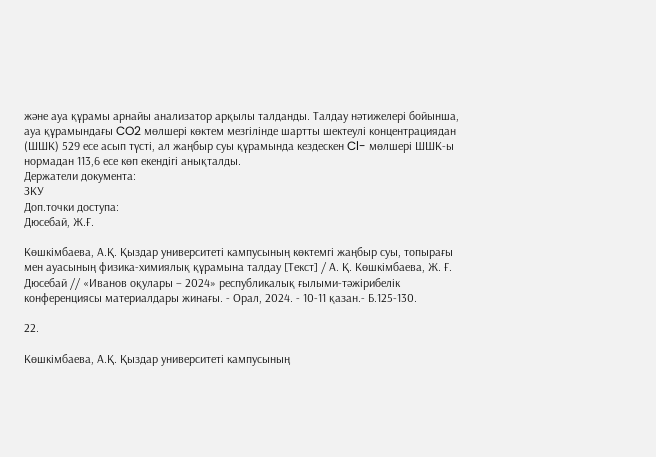және ауа құрамы арнайы анализатор арқылы талданды. Талдау нәтижелері бойынша, ауа құрамындағы CO2 мөлшері көктем мезгілінде шартты шектеулі концентрациядан (ШШК) 529 есе асып түсті, ал жаңбыр суы құрамында кездескен Cl- мөлшері ШШК-ы нормадан 113,6 есе көп екендігі анықталды.
Держатели документа:
ЗКУ
Доп.точки доступа:
Дюсебай, Ж.Ғ.

Көшкімбаева, А.Қ. Қыздар университеті кампусының көктемгі жаңбыр суы, топырағы мен ауасының физика-химиялық құрамына талдау [Текст] / А. Қ. Көшкімбаева, Ж. Ғ. Дюсебай // «Иванов оқулары – 2024» республикалық ғылыми-тәжірибелік конференциясы материалдары жинағы. - Орал, 2024. - 10-11 қазан.- Б.125-130.

22.

Көшкімбаева, А.Қ. Қыздар университеті кампусының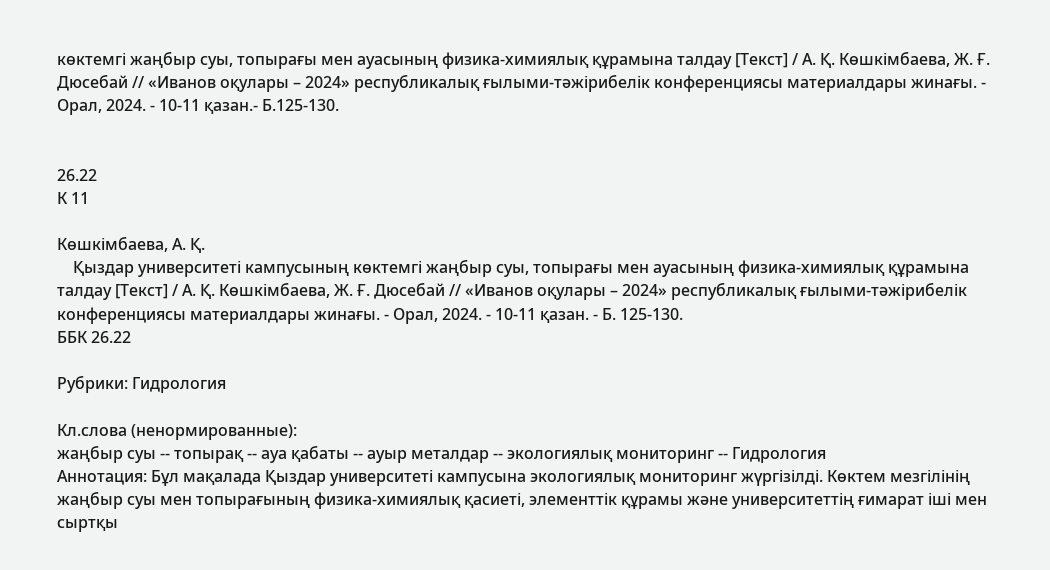көктемгі жаңбыр суы, топырағы мен ауасының физика-химиялық құрамына талдау [Текст] / А. Қ. Көшкімбаева, Ж. Ғ. Дюсебай // «Иванов оқулары – 2024» республикалық ғылыми-тәжірибелік конференциясы материалдары жинағы. - Орал, 2024. - 10-11 қазан.- Б.125-130.


26.22
К 11

Көшкімбаева, А. Қ.
    Қыздар университеті кампусының көктемгі жаңбыр суы, топырағы мен ауасының физика-химиялық құрамына талдау [Текст] / А. Қ. Көшкімбаева, Ж. Ғ. Дюсебай // «Иванов оқулары – 2024» республикалық ғылыми-тәжірибелік конференциясы материалдары жинағы. - Орал, 2024. - 10-11 қазан. - Б. 125-130.
ББК 26.22

Рубрики: Гидрология

Кл.слова (ненормированные):
жаңбыр суы -- топырақ -- ауа қабаты -- ауыр металдар -- экологиялық мониторинг -- Гидрология
Аннотация: Бұл мақалада Қыздар университеті кампусына экологиялық мониторинг жүргізілді. Көктем мезгілінің жаңбыр суы мен топырағының физика-химиялық қасиеті, элементтік құрамы және университеттің ғимарат іші мен сыртқы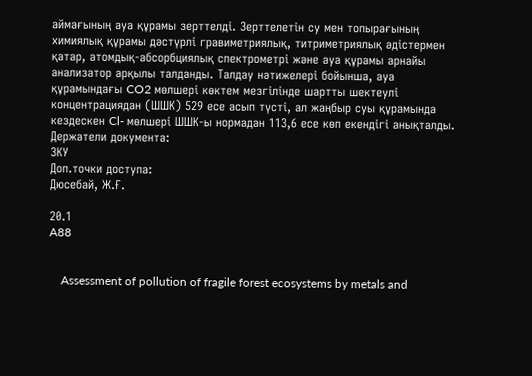аймағының ауа құрамы зерттелді. Зерттелетін су мен топырағының химиялық құрамы дәстүрлі гравиметриялық, титриметриялық әдістермен қатар, атомдық-абсорбциялық спектрометрі және ауа құрамы арнайы анализатор арқылы талданды. Талдау нәтижелері бойынша, ауа құрамындағы CO2 мөлшері көктем мезгілінде шартты шектеулі концентрациядан (ШШК) 529 есе асып түсті, ал жаңбыр суы құрамында кездескен Cl- мөлшері ШШК-ы нормадан 113,6 есе көп екендігі анықталды.
Держатели документа:
ЗКУ
Доп.точки доступа:
Дюсебай, Ж.Ғ.

20.1
A88


    Assessment of pollution of fragile forest ecosystems by metals and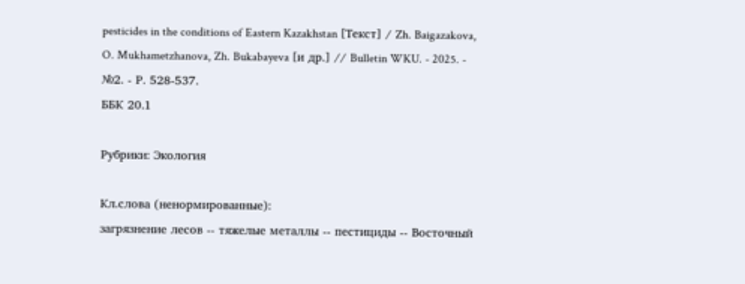pesticides in the conditions of Eastern Kazakhstan [Текст] / Zh. Baigazakova, O. Mukhametzhanova, Zh. Bukabayeva [и др.] // Bulletin WKU. - 2025. - №2. - Р. 528-537.
ББК 20.1

Рубрики: Экология

Кл.слова (ненормированные):
загрязнение лесов -- тяжелые металлы -- пестициды -- Восточный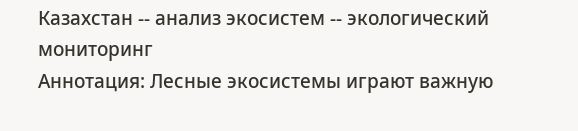Казахстан -- анализ экосистем -- экологический мониторинг
Аннотация: Лесные экосистемы играют важную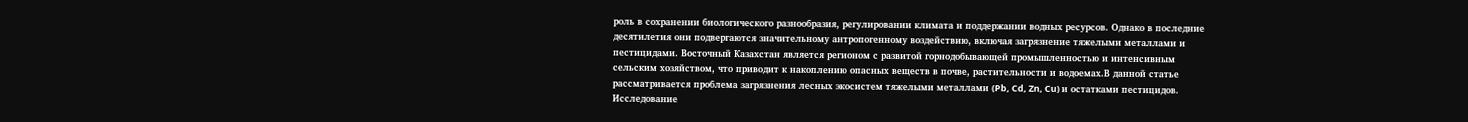роль в сохранении биологического разнообразия, регулировании климата и поддержании водных ресурсов. Однако в последние десятилетия они подвергаются значительному антропогенному воздействию, включая загрязнение тяжелыми металлами и пестицидами. Восточный Казахстан является регионом с развитой горнодобывающей промышленностью и интенсивным сельским хозяйством, что приводит к накоплению опасных веществ в почве, растительности и водоемах.В данной статье рассматривается проблема загрязнения лесных экосистем тяжелыми металлами (Pb, Cd, Zn, Cu) и остатками пестицидов. Исследование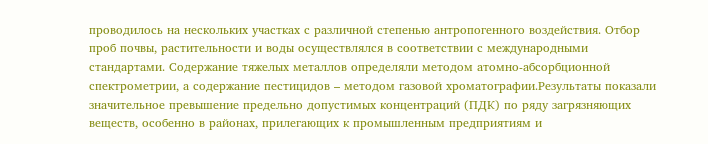проводилось на нескольких участках с различной степенью антропогенного воздействия. Отбор проб почвы, растительности и воды осуществлялся в соответствии с международными стандартами. Содержание тяжелых металлов определяли методом атомно-абсорбционной спектрометрии, а содержание пестицидов – методом газовой хроматографии.Результаты показали значительное превышение предельно допустимых концентраций (ПДК) по ряду загрязняющих веществ, особенно в районах, прилегающих к промышленным предприятиям и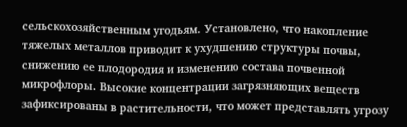сельскохозяйственным угодьям. Установлено, что накопление тяжелых металлов приводит к ухудшению структуры почвы, снижению ее плодородия и изменению состава почвенной микрофлоры. Высокие концентрации загрязняющих веществ зафиксированы в растительности, что может представлять угрозу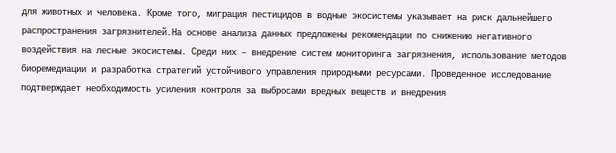для животных и человека. Кроме того, миграция пестицидов в водные экосистемы указывает на риск дальнейшего распространения загрязнителей.На основе анализа данных предложены рекомендации по снижению негативного воздействия на лесные экосистемы. Среди них – внедрение систем мониторинга загрязнения, использование методов биоремедиации и разработка стратегий устойчивого управления природными ресурсами. Проведенное исследование подтверждает необходимость усиления контроля за выбросами вредных веществ и внедрения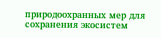природоохранных мер для сохранения экосистем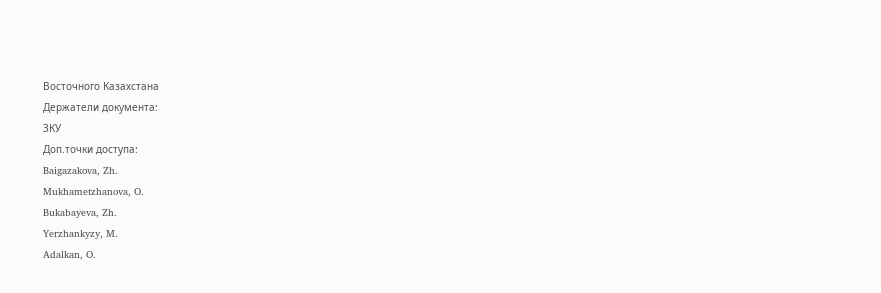Восточного Казахстана
Держатели документа:
ЗКУ
Доп.точки доступа:
Baigazakova, Zh.
Mukhametzhanova, O.
Bukabayeva, Zh.
Yerzhankyzy, M.
Adalkan, O.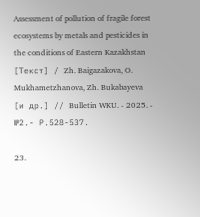Assessment of pollution of fragile forest ecosystems by metals and pesticides in the conditions of Eastern Kazakhstan [Текст] / Zh. Baigazakova, O. Mukhametzhanova, Zh. Bukabayeva [и др.] // Bulletin WKU. - 2025. - №2.- Р.528-537.

23.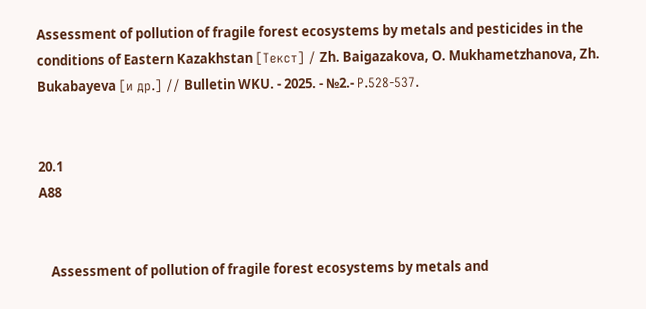Assessment of pollution of fragile forest ecosystems by metals and pesticides in the conditions of Eastern Kazakhstan [Текст] / Zh. Baigazakova, O. Mukhametzhanova, Zh. Bukabayeva [и др.] // Bulletin WKU. - 2025. - №2.- Р.528-537.


20.1
A88


    Assessment of pollution of fragile forest ecosystems by metals and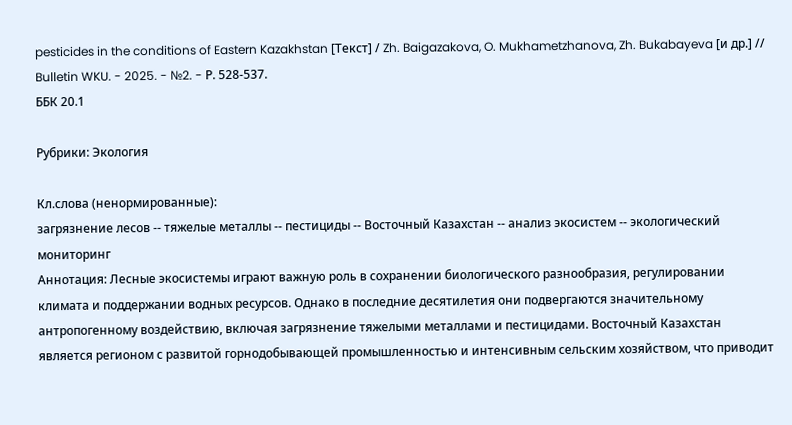pesticides in the conditions of Eastern Kazakhstan [Текст] / Zh. Baigazakova, O. Mukhametzhanova, Zh. Bukabayeva [и др.] // Bulletin WKU. - 2025. - №2. - Р. 528-537.
ББК 20.1

Рубрики: Экология

Кл.слова (ненормированные):
загрязнение лесов -- тяжелые металлы -- пестициды -- Восточный Казахстан -- анализ экосистем -- экологический мониторинг
Аннотация: Лесные экосистемы играют важную роль в сохранении биологического разнообразия, регулировании климата и поддержании водных ресурсов. Однако в последние десятилетия они подвергаются значительному антропогенному воздействию, включая загрязнение тяжелыми металлами и пестицидами. Восточный Казахстан является регионом с развитой горнодобывающей промышленностью и интенсивным сельским хозяйством, что приводит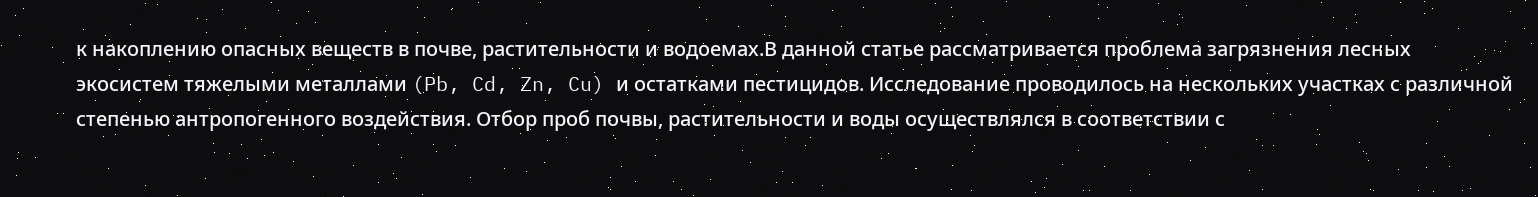к накоплению опасных веществ в почве, растительности и водоемах.В данной статье рассматривается проблема загрязнения лесных экосистем тяжелыми металлами (Pb, Cd, Zn, Cu) и остатками пестицидов. Исследование проводилось на нескольких участках с различной степенью антропогенного воздействия. Отбор проб почвы, растительности и воды осуществлялся в соответствии с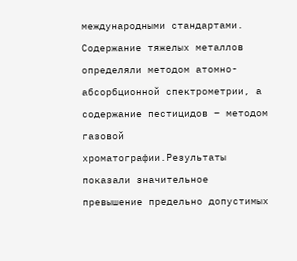международными стандартами. Содержание тяжелых металлов определяли методом атомно-абсорбционной спектрометрии, а содержание пестицидов – методом газовой хроматографии.Результаты показали значительное превышение предельно допустимых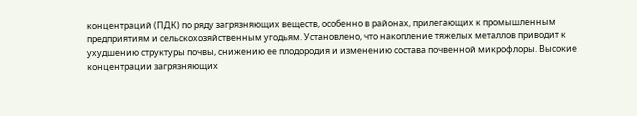концентраций (ПДК) по ряду загрязняющих веществ, особенно в районах, прилегающих к промышленным предприятиям и сельскохозяйственным угодьям. Установлено, что накопление тяжелых металлов приводит к ухудшению структуры почвы, снижению ее плодородия и изменению состава почвенной микрофлоры. Высокие концентрации загрязняющих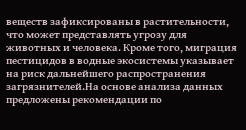веществ зафиксированы в растительности, что может представлять угрозу для животных и человека. Кроме того, миграция пестицидов в водные экосистемы указывает на риск дальнейшего распространения загрязнителей.На основе анализа данных предложены рекомендации по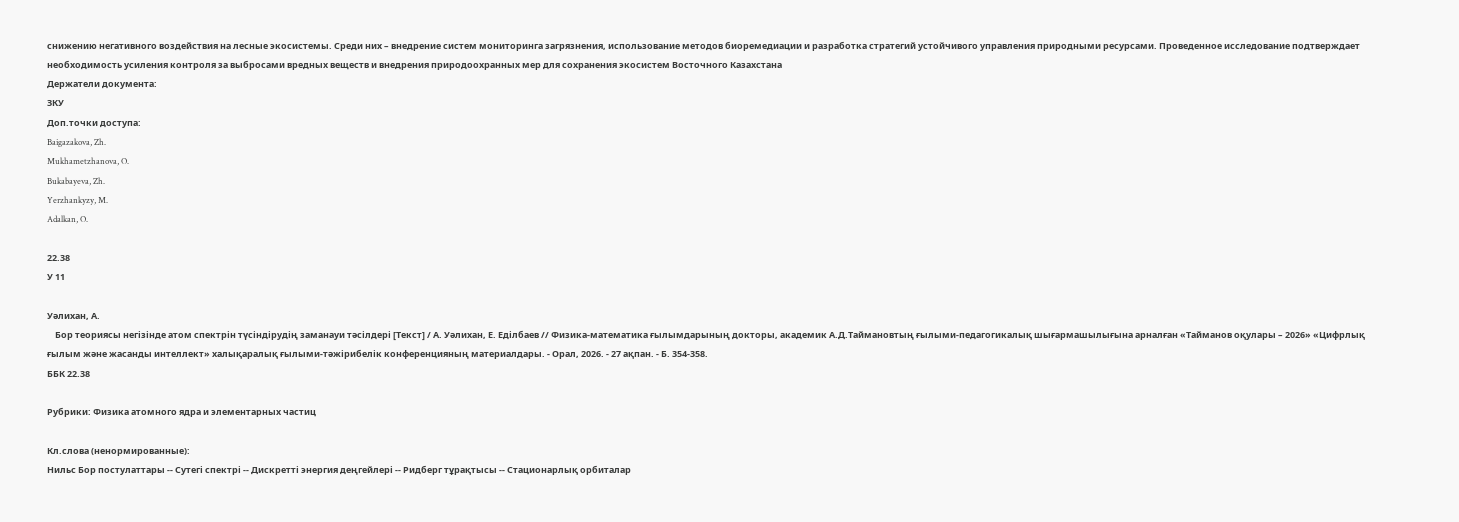снижению негативного воздействия на лесные экосистемы. Среди них – внедрение систем мониторинга загрязнения, использование методов биоремедиации и разработка стратегий устойчивого управления природными ресурсами. Проведенное исследование подтверждает необходимость усиления контроля за выбросами вредных веществ и внедрения природоохранных мер для сохранения экосистем Восточного Казахстана
Держатели документа:
ЗКУ
Доп.точки доступа:
Baigazakova, Zh.
Mukhametzhanova, O.
Bukabayeva, Zh.
Yerzhankyzy, M.
Adalkan, O.

22.38
У 11

Уәлихан, А.
    Бор теориясы негізінде атом спектрін түсіндірудің заманауи тәсілдері [Текст] / А. Уәлихан, Е. Еділбаев // Физика-математика ғылымдарының докторы, академик А.Д.Таймановтың ғылыми-педагогикалық шығармашылығына арналған «Тайманов оқулары – 2026» «Цифрлық ғылым және жасанды интеллект» халықаралық ғылыми-тәжірибелік конференцияның материалдары. - Орал, 2026. - 27 ақпан. - Б. 354-358.
ББК 22.38

Рубрики: Физика атомного ядра и элементарных частиц

Кл.слова (ненормированные):
Нильс Бор постулаттары -- Сутегі спектрі -- Дискретті энергия деңгейлері -- Ридберг тұрақтысы -- Стационарлық орбиталар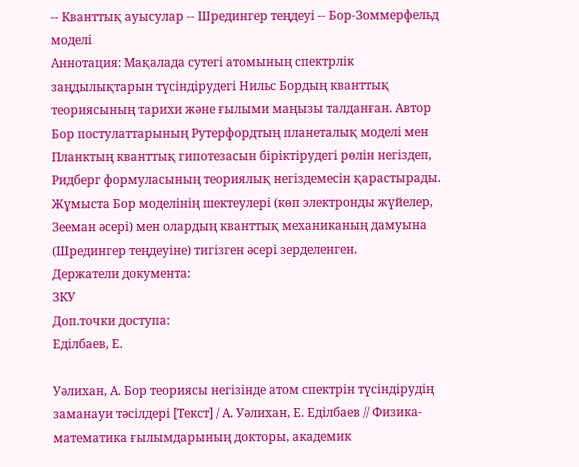-- Кванттық ауысулар -- Шредингер теңдеуі -- Бор-Зоммерфельд моделі
Аннотация: Мақалада сутегі атомының спектрлік заңдылықтарын түсіндірудегі Нильс Бордың кванттық теориясының тарихи және ғылыми маңызы талданған. Автор Бор постулаттарының Рутерфордтың планеталық моделі мен Планктың кванттық гипотезасын біріктірудегі рөлін негіздеп, Ридберг формуласының теориялық негіздемесін қарастырады. Жұмыста Бор моделінің шектеулері (көп электронды жүйелер, Зееман әсері) мен олардың кванттық механиканың дамуына (Шредингер теңдеуіне) тигізген әсері зерделенген.
Держатели документа:
ЗКУ
Доп.точки доступа:
Еділбаев, Е.

Уәлихан, А. Бор теориясы негізінде атом спектрін түсіндірудің заманауи тәсілдері [Текст] / А. Уәлихан, Е. Еділбаев // Физика-математика ғылымдарының докторы, академик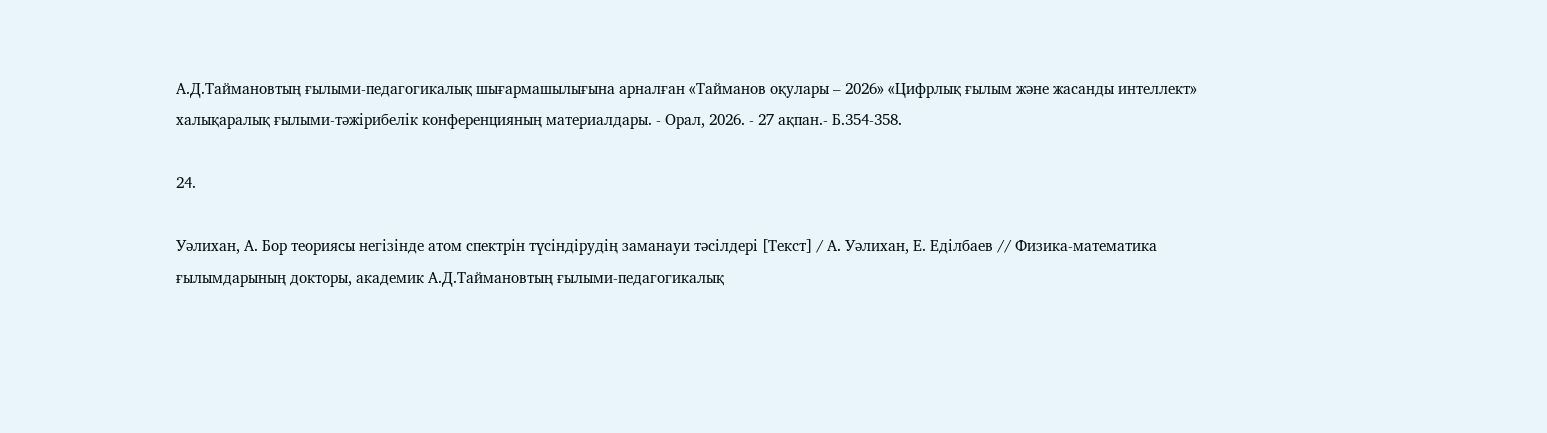А.Д.Таймановтың ғылыми-педагогикалық шығармашылығына арналған «Тайманов оқулары – 2026» «Цифрлық ғылым және жасанды интеллект» халықаралық ғылыми-тәжірибелік конференцияның материалдары. - Орал, 2026. - 27 ақпан.- Б.354-358.

24.

Уәлихан, А. Бор теориясы негізінде атом спектрін түсіндірудің заманауи тәсілдері [Текст] / А. Уәлихан, Е. Еділбаев // Физика-математика ғылымдарының докторы, академик А.Д.Таймановтың ғылыми-педагогикалық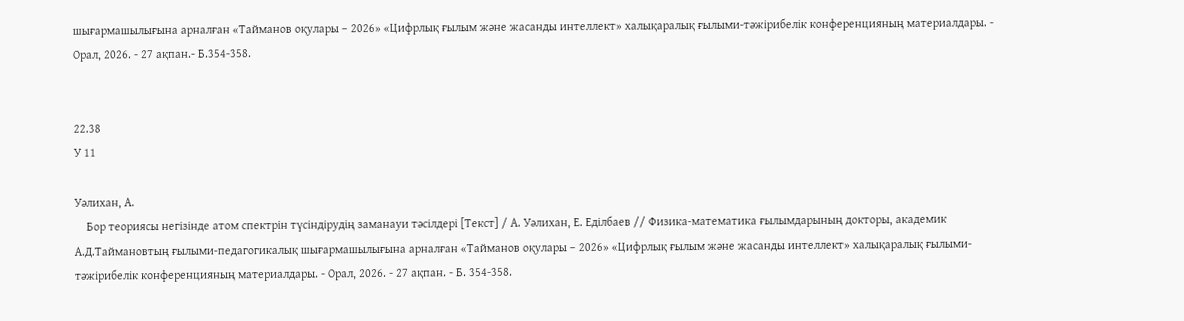шығармашылығына арналған «Тайманов оқулары – 2026» «Цифрлық ғылым және жасанды интеллект» халықаралық ғылыми-тәжірибелік конференцияның материалдары. - Орал, 2026. - 27 ақпан.- Б.354-358.


22.38
У 11

Уәлихан, А.
    Бор теориясы негізінде атом спектрін түсіндірудің заманауи тәсілдері [Текст] / А. Уәлихан, Е. Еділбаев // Физика-математика ғылымдарының докторы, академик А.Д.Таймановтың ғылыми-педагогикалық шығармашылығына арналған «Тайманов оқулары – 2026» «Цифрлық ғылым және жасанды интеллект» халықаралық ғылыми-тәжірибелік конференцияның материалдары. - Орал, 2026. - 27 ақпан. - Б. 354-358.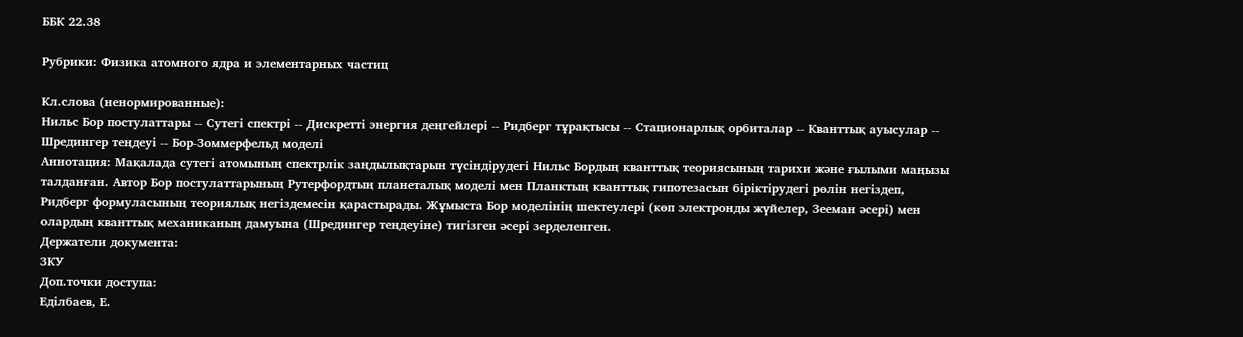ББК 22.38

Рубрики: Физика атомного ядра и элементарных частиц

Кл.слова (ненормированные):
Нильс Бор постулаттары -- Сутегі спектрі -- Дискретті энергия деңгейлері -- Ридберг тұрақтысы -- Стационарлық орбиталар -- Кванттық ауысулар -- Шредингер теңдеуі -- Бор-Зоммерфельд моделі
Аннотация: Мақалада сутегі атомының спектрлік заңдылықтарын түсіндірудегі Нильс Бордың кванттық теориясының тарихи және ғылыми маңызы талданған. Автор Бор постулаттарының Рутерфордтың планеталық моделі мен Планктың кванттық гипотезасын біріктірудегі рөлін негіздеп, Ридберг формуласының теориялық негіздемесін қарастырады. Жұмыста Бор моделінің шектеулері (көп электронды жүйелер, Зееман әсері) мен олардың кванттық механиканың дамуына (Шредингер теңдеуіне) тигізген әсері зерделенген.
Держатели документа:
ЗКУ
Доп.точки доступа:
Еділбаев, Е.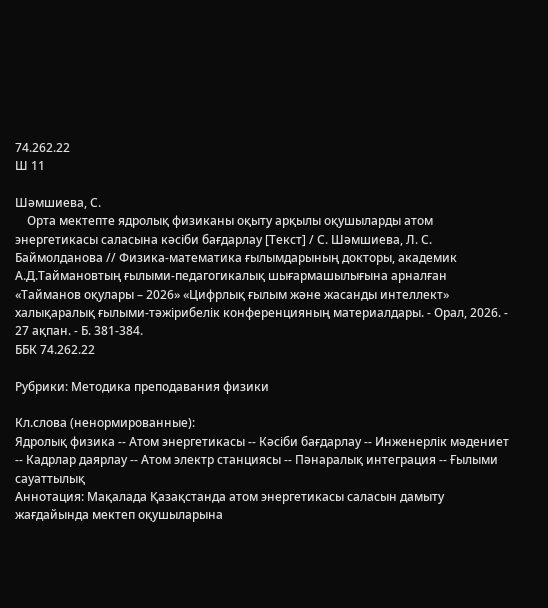74.262.22
Ш 11

Шәмшиева, С.
    Орта мектепте ядролық физиканы оқыту арқылы оқушыларды атом энергетикасы саласына кәсіби бағдарлау [Текст] / С. Шәмшиева, Л. С. Баймолданова // Физика-математика ғылымдарының докторы, академик А.Д.Таймановтың ғылыми-педагогикалық шығармашылығына арналған «Тайманов оқулары – 2026» «Цифрлық ғылым және жасанды интеллект» халықаралық ғылыми-тәжірибелік конференцияның материалдары. - Орал, 2026. - 27 ақпан. - Б. 381-384.
ББК 74.262.22

Рубрики: Методика преподавания физики

Кл.слова (ненормированные):
Ядролық физика -- Атом энергетикасы -- Кәсіби бағдарлау -- Инженерлік мәдениет -- Кадрлар даярлау -- Атом электр станциясы -- Пәнаралық интеграция -- Ғылыми сауаттылық
Аннотация: Мақалада Қазақстанда атом энергетикасы саласын дамыту жағдайында мектеп оқушыларына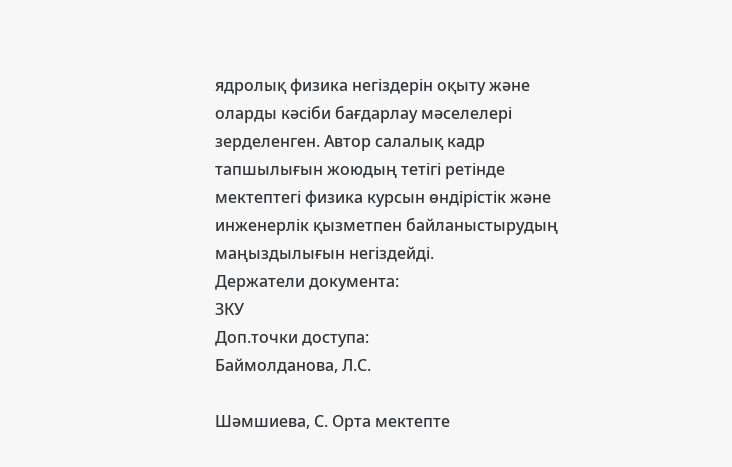ядролық физика негіздерін оқыту және оларды кәсіби бағдарлау мәселелері зерделенген. Автор салалық кадр тапшылығын жоюдың тетігі ретінде мектептегі физика курсын өндірістік және инженерлік қызметпен байланыстырудың маңыздылығын негіздейді.
Держатели документа:
ЗКУ
Доп.точки доступа:
Баймолданова, Л.С.

Шәмшиева, С. Орта мектепте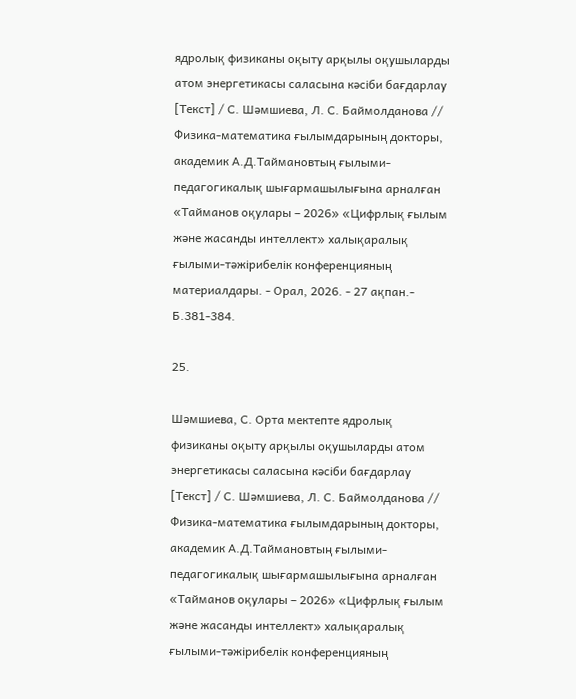ядролық физиканы оқыту арқылы оқушыларды атом энергетикасы саласына кәсіби бағдарлау [Текст] / С. Шәмшиева, Л. С. Баймолданова // Физика-математика ғылымдарының докторы, академик А.Д.Таймановтың ғылыми-педагогикалық шығармашылығына арналған «Тайманов оқулары – 2026» «Цифрлық ғылым және жасанды интеллект» халықаралық ғылыми-тәжірибелік конференцияның материалдары. - Орал, 2026. - 27 ақпан.- Б.381-384.

25.

Шәмшиева, С. Орта мектепте ядролық физиканы оқыту арқылы оқушыларды атом энергетикасы саласына кәсіби бағдарлау [Текст] / С. Шәмшиева, Л. С. Баймолданова // Физика-математика ғылымдарының докторы, академик А.Д.Таймановтың ғылыми-педагогикалық шығармашылығына арналған «Тайманов оқулары – 2026» «Цифрлық ғылым және жасанды интеллект» халықаралық ғылыми-тәжірибелік конференцияның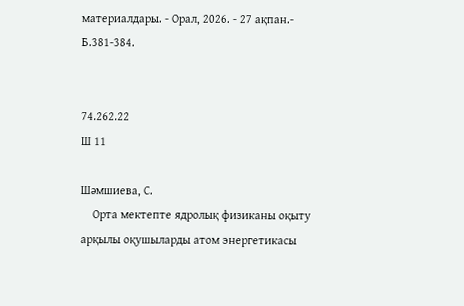материалдары. - Орал, 2026. - 27 ақпан.- Б.381-384.


74.262.22
Ш 11

Шәмшиева, С.
    Орта мектепте ядролық физиканы оқыту арқылы оқушыларды атом энергетикасы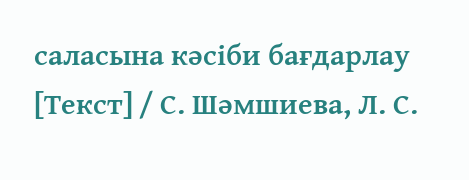саласына кәсіби бағдарлау [Текст] / С. Шәмшиева, Л. С.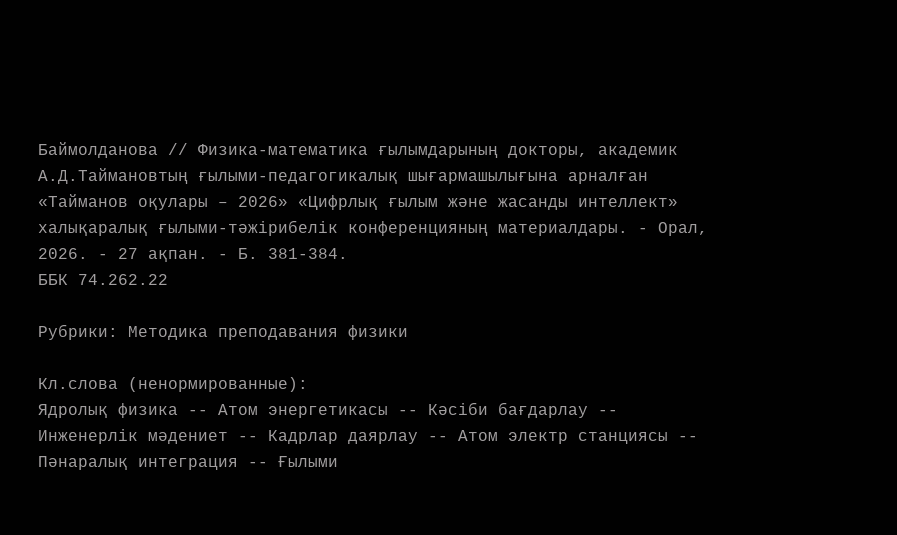Баймолданова // Физика-математика ғылымдарының докторы, академик А.Д.Таймановтың ғылыми-педагогикалық шығармашылығына арналған «Тайманов оқулары – 2026» «Цифрлық ғылым және жасанды интеллект» халықаралық ғылыми-тәжірибелік конференцияның материалдары. - Орал, 2026. - 27 ақпан. - Б. 381-384.
ББК 74.262.22

Рубрики: Методика преподавания физики

Кл.слова (ненормированные):
Ядролық физика -- Атом энергетикасы -- Кәсіби бағдарлау -- Инженерлік мәдениет -- Кадрлар даярлау -- Атом электр станциясы -- Пәнаралық интеграция -- Ғылыми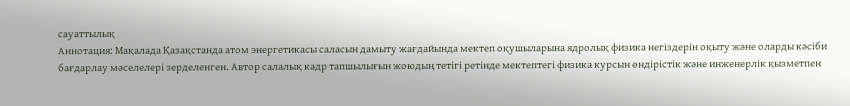сауаттылық
Аннотация: Мақалада Қазақстанда атом энергетикасы саласын дамыту жағдайында мектеп оқушыларына ядролық физика негіздерін оқыту және оларды кәсіби бағдарлау мәселелері зерделенген. Автор салалық кадр тапшылығын жоюдың тетігі ретінде мектептегі физика курсын өндірістік және инженерлік қызметпен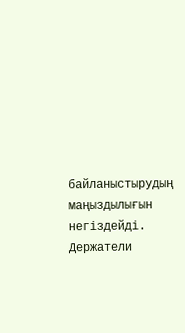байланыстырудың маңыздылығын негіздейді.
Держатели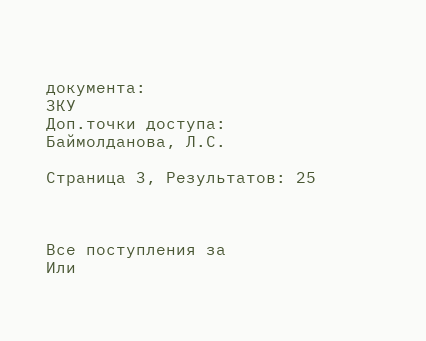документа:
ЗКУ
Доп.точки доступа:
Баймолданова, Л.С.

Страница 3, Результатов: 25



Все поступления за
Или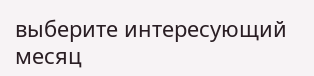выберите интересующий месяц